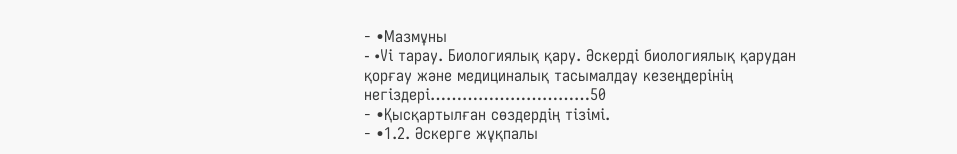- •Мазмұны
- •Vі тарау. Биологиялық қару. Әскерді биологиялық қарудан қорғау және медициналық тасымалдау кезеңдерінің негіздері…………………………50
- •Қысқартылған сөздердің тізімі.
- •1.2. Әскерге жұқпалы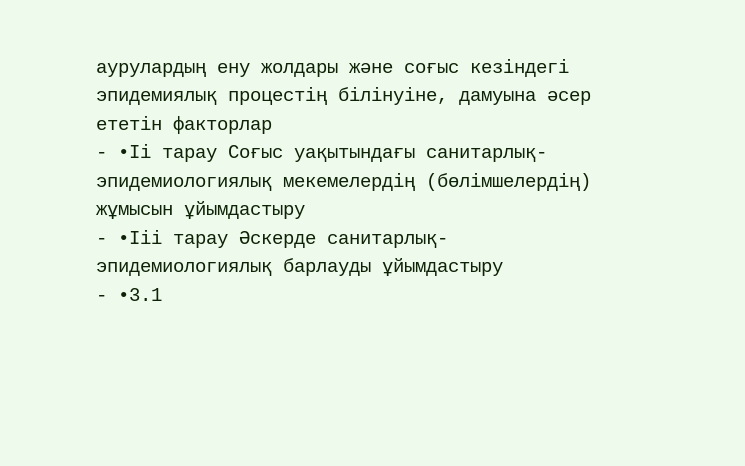аурулардың ену жолдары және соғыс кезіндегі эпидемиялық процестің білінуіне, дамуына әсер ететін факторлар
- •Іі тарау Соғыс уақытындағы санитарлық-эпидемиологиялық мекемелердің (бөлімшелердің) жұмысын ұйымдастыру
- •Ііі тарау Әскерде санитарлық-эпидемиологиялық барлауды ұйымдастыру
- •3.1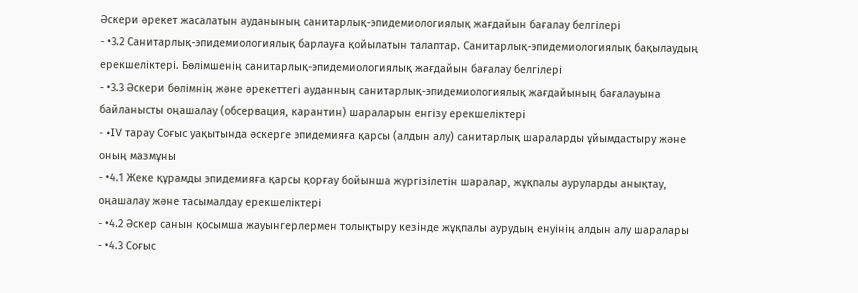Әскери әрекет жасалатын ауданының санитарлық-эпидемиологиялық жағдайын бағалау белгілері
- •3.2 Санитарлық-эпидемиологиялық барлауға қойылатын талаптар. Санитарлық-эпидемиологиялық бақылаудың ерекшеліктері. Бөлімшенің санитарлық-эпидемиологиялық жағдайын бағалау белгілері
- •3.3 Әскери бөлімнің және әрекеттегі ауданның санитарлық-эпидемиологиялық жағдайының бағалауына байланысты оңашалау (обсервация, карантин) шараларын енгізу ерекшеліктері
- •IV тарау Соғыс уақытында әскерге эпидемияға қарсы (алдын алу) санитарлық шараларды ұйымдастыру және оның мазмұны
- •4.1 Жеке құрамды эпидемияға қарсы қорғау бойынша жүргізілетін шаралар, жұқпалы ауруларды анықтау, оңашалау және тасымалдау ерекшеліктері
- •4.2 Әскер санын қосымша жауынгерлермен толықтыру кезінде жұқпалы аурудың енуінің алдын алу шаралары
- •4.3 Соғыс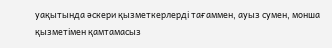уақытында әскери қызметкерлерді тағаммен, ауыз сумен, монша қызметімен қамтамасыз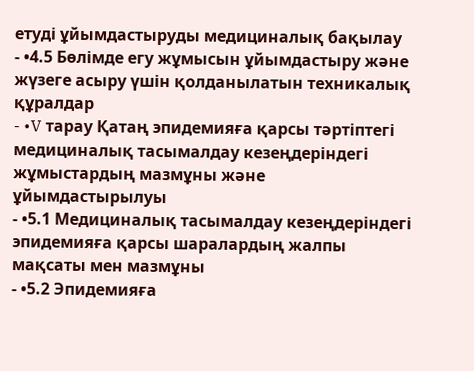етуді ұйымдастыруды медициналық бақылау
- •4.5 Бөлімде егу жұмысын ұйымдастыру және жүзеге асыру үшін қолданылатын техникалық құралдар
- •V тарау Қатаң эпидемияға қарсы тәртіптегі медициналық тасымалдау кезеңдеріндегі жұмыстардың мазмұны және ұйымдастырылуы
- •5.1 Медициналық тасымалдау кезеңдеріндегі эпидемияға қарсы шаралардың жалпы мақсаты мен мазмұны
- •5.2 Эпидемияға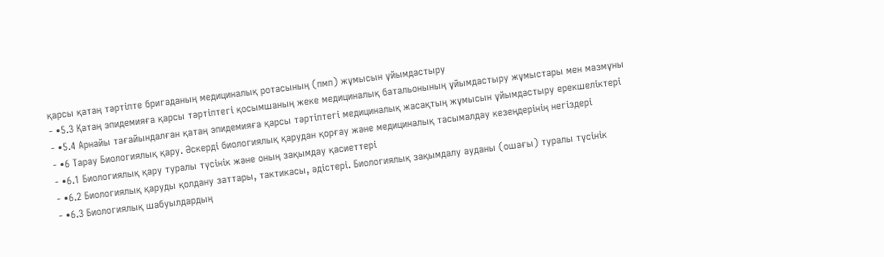қарсы қатаң тәртіпте бригаданың медициналық ротасының (пмп) жұмысын ұйымдастыру
- •5.3 Қатаң эпидемияға қарсы тәртіптегі қосымшаның жеке медициналық батальонының ұйымдастыру жұмыстары мен мазмұны
- •5.4 Арнайы тағайындалған қатаң эпидемияға қарсы тәртіптегі медициналық жасақтың жұмысын ұйымдастыру ерекшеліктері
- •6 Тарау Биологиялық қару. Әскерді биологиялық қарудан қорғау және медициналық тасымалдау кезеңдерінің негіздері
- •6.1 Биологиялық қару туралы түсінік және оның зақымдау қасиеттері
- •6.2 Биологиялық қаруды қолдану заттары, тактикасы, әдістері. Биологиялық зақымдалу ауданы (ошағы) туралы түсінік
- •6.3 Биологиялық шабуылдардың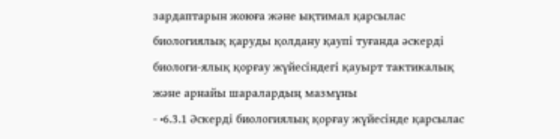зардаптарын жоюға және ықтимал қарсылас биологиялық қаруды қолдану қаупі туғанда әскерді биологи-ялық қорғау жүйесіндегі қауырт тактикалық және арнайы шаралардың мазмұны
- •6.3.1 Әскерді биологиялық қорғау жүйесінде қарсылас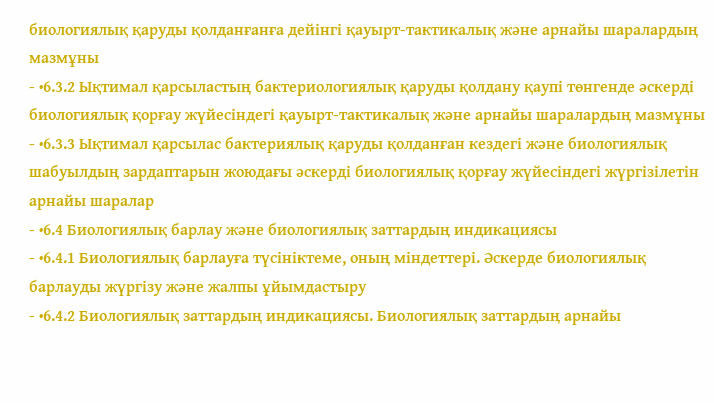биологиялық қаруды қолданғанға дейінгі қауырт-тактикалық және арнайы шаралардың мазмұны
- •6.3.2 Ықтимал қарсыластың бактериологиялық қаруды қолдану қаупі төнгенде әскерді биологиялық қорғау жүйесіндегі қауырт-тактикалық және арнайы шаралардың мазмұны
- •6.3.3 Ықтимал қарсылас бактериялық қаруды қолданған кездегі және биологиялық шабуылдың зардаптарын жоюдағы әскерді биологиялық қорғау жүйесіндегі жүргізілетін арнайы шаралар
- •6.4 Биологиялық барлау және биологиялық заттардың индикациясы
- •6.4.1 Биологиялық барлауға түсініктеме, оның міндеттері. Әскерде биологиялық барлауды жүргізу және жалпы ұйымдастыру
- •6.4.2 Биологиялық заттардың индикациясы. Биологиялық заттардың арнайы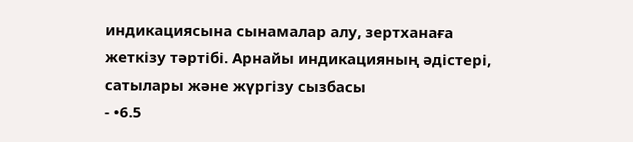индикациясына сынамалар алу, зертханаға жеткізу тәртібі. Арнайы индикацияның әдістері, сатылары және жүргізу сызбасы
- •6.5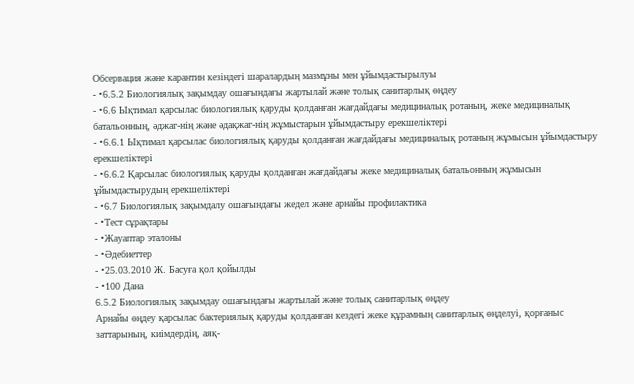Обсервация және карантин кезіндегі шаралардың мазмұны мен ұйымдастырылуы
- •6.5.2 Биологиялық зақымдау ошағындағы жартылай және толық санитарлық өңдеу
- •6.6 Ықтимал қарсылас биологиялық қаруды қолданған жағдайдағы медициналық ротаның, жеке медициналық батальонның, әджаг-нің және әдақжаг-нің жұмыстарын ұйымдастыру ерекшеліктері
- •6.6.1 Ықтимал қарсылас биологиялық қаруды қолданған жағдайдағы медициналық ротаның жұмысын ұйымдастыру ерекшеліктері
- •6.6.2 Қарсылас биологиялық қаруды қолданған жағдайдағы жеке медициналық батальонның жұмысын ұйымдастырудың ерекшеліктері
- •6.7 Биологиялық зақымдалу ошағындағы жедел және арнайы профилактика
- •Тест сұрақтары
- •Жауаптар эталоны
- •Әдебиеттер
- •25.03.2010 Ж. Басуға қол қойылды
- •100 Дана
6.5.2 Биологиялық зақымдау ошағындағы жартылай және толық санитарлық өңдеу
Арнайы өңдеу қарсылас бактериялық қаруды қолданған кездегі жеке құрамның санитарлық өңделуі, қорғаныс заттарының, киімдердің, аяқ-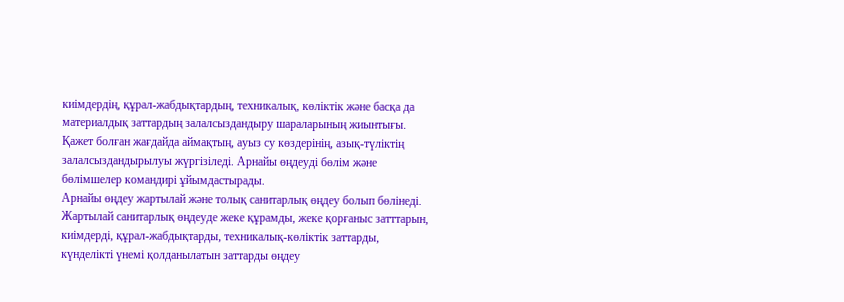киімдердің, құрал-жабдықтардың, техникалық, көліктік және басқа да материалдық заттардың залалсыздандыру шараларының жиынтығы. Қажет болған жағдайда аймақтың, ауыз су көздерінің, азық-түліктің залалсыздандырылуы жүргізіледі. Арнайы өңдеуді бөлім және бөлімшелер командирі ұйымдастырады.
Арнайы өңдеу жартылай және толық санитарлық өңдеу болып бөлінеді.
Жартылай санитарлық өңдеуде жеке құрамды, жеке қорғаныс затттарын, киімдерді, құрал-жабдықтарды, техникалық-көліктік заттарды, күнделікті үнемі қолданылатын заттарды өңдеу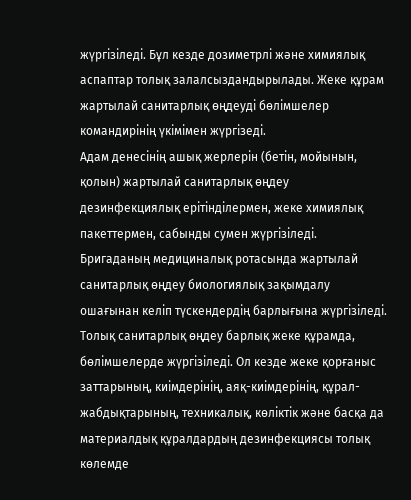жүргізіледі. Бұл кезде дозиметрлі және химиялық аспаптар толық залалсыздандырылады. Жеке құрам жартылай санитарлық өңдеуді бөлімшелер командирінің үкімімен жүргізеді.
Адам денесінің ашық жерлерін (бетін, мойынын, қолын) жартылай санитарлық өңдеу дезинфекциялық ерітінділермен, жеке химиялық пакеттермен, сабынды сумен жүргізіледі. Бригаданың медициналық ротасында жартылай санитарлық өңдеу биологиялық зақымдалу ошағынан келіп түскендердің барлығына жүргізіледі.
Толық санитарлық өңдеу барлық жеке құрамда, бөлімшелерде жүргізіледі. Ол кезде жеке қорғаныс заттарының, киімдерінің, аяқ-киімдерінің, құрал-жабдықтарының, техникалық, көліктік және басқа да материалдық құралдардың дезинфекциясы толық көлемде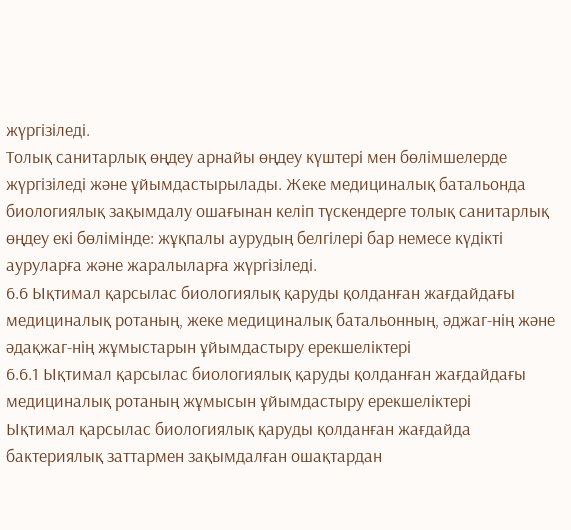жүргізіледі.
Толық санитарлық өңдеу арнайы өңдеу күштері мен бөлімшелерде жүргізіледі және ұйымдастырылады. Жеке медициналық батальонда биологиялық зақымдалу ошағынан келіп түскендерге толық санитарлық өңдеу екі бөлімінде: жұқпалы аурудың белгілері бар немесе күдікті ауруларға және жаралыларға жүргізіледі.
6.6 Ықтимал қарсылас биологиялық қаруды қолданған жағдайдағы медициналық ротаның, жеке медициналық батальонның, әджаг-нің және әдақжаг-нің жұмыстарын ұйымдастыру ерекшеліктері
6.6.1 Ықтимал қарсылас биологиялық қаруды қолданған жағдайдағы медициналық ротаның жұмысын ұйымдастыру ерекшеліктері
Ықтимал қарсылас биологиялық қаруды қолданған жағдайда бактериялық заттармен зақымдалған ошақтардан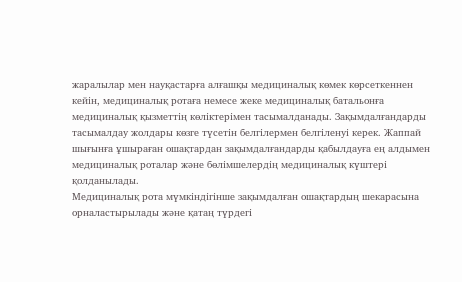жаралылар мен науқастарға алғашқы медициналық көмек көрсеткеннен кейін, медициналық ротаға немесе жеке медициналық батальонға медициналық қызметтің көліктерімен тасымалданады. Зақымдалғандарды тасымалдау жолдары көзге түсетін белгілермен белгіленуі керек. Жаппай шығынға ұшыраған ошақтардан зақымдалғандарды қабылдауға ең алдымен медициналық роталар және бөлімшелердің медициналық күштері қолданылады.
Медициналық рота мүмкіндігінше зақымдалған ошақтардың шекарасына орналастырылады және қатаң түрдегі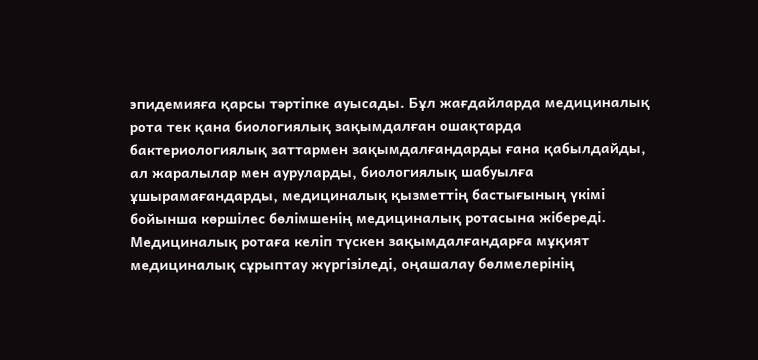эпидемияға қарсы тәртіпке ауысады. Бұл жағдайларда медициналық рота тек қана биологиялық зақымдалған ошақтарда бактериологиялық заттармен зақымдалғандарды ғана қабылдайды, ал жаралылар мен ауруларды, биологиялық шабуылға ұшырамағандарды, медициналық қызметтің бастығының үкімі бойынша көршілес бөлімшенің медициналық ротасына жібереді.
Медициналық ротаға келіп түскен зақымдалғандарға мұқият медициналық сұрыптау жүргізіледі, оңашалау бөлмелерінің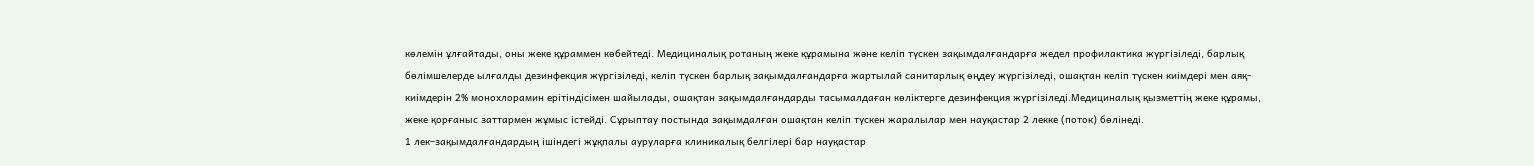көлемін ұлғайтады, оны жеке құраммен көбейтеді. Медициналық ротаның жеке құрамына және келіп түскен зақымдалғандарға жедел профилактика жүргізіледі, барлық бөлімшелерде ылғалды дезинфекция жүргізіледі, келіп түскен барлық зақымдалғандарға жартылай санитарлық өңдеу жүргізіледі, ошақтан келіп түскен киімдері мен аяқ-киімдерін 2% монохлорамин ерітіндісімен шайылады, ошақтан зақымдалғандарды тасымалдаған көліктерге дезинфекция жүргізіледі.Медициналық қызметтің жеке құрамы, жеке қорғаныс заттармен жұмыс істейді. Сұрыптау постында зақымдалған ошақтан келіп түскен жаралылар мен науқастар 2 лекке (поток) бөлінеді.
1 лек–зақымдалғандардың ішіндегі жұқпалы ауруларға клиникалық белгілері бар науқастар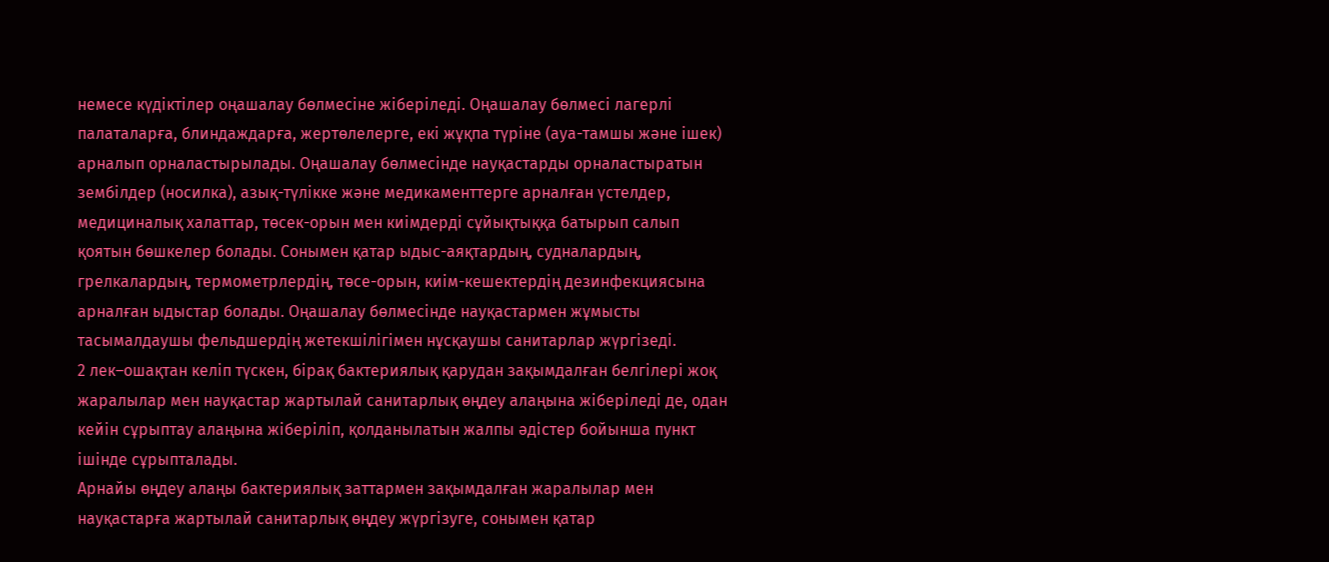немесе күдіктілер оңашалау бөлмесіне жіберіледі. Оңашалау бөлмесі лагерлі палаталарға, блиндаждарға, жертөлелерге, екі жұқпа түріне (ауа-тамшы және ішек) арналып орналастырылады. Оңашалау бөлмесінде науқастарды орналастыратын зембілдер (носилка), азық-түлікке және медикаменттерге арналған үстелдер, медициналық халаттар, төсек-орын мен киімдерді сұйықтыққа батырып салып қоятын бөшкелер болады. Сонымен қатар ыдыс-аяқтардың, судналардың, грелкалардың, термометрлердің, төсе-орын, киім-кешектердің дезинфекциясына арналған ыдыстар болады. Оңашалау бөлмесінде науқастармен жұмысты тасымалдаушы фельдшердің жетекшілігімен нұсқаушы санитарлар жүргізеді.
2 лек–ошақтан келіп түскен, бірақ бактериялық қарудан зақымдалған белгілері жоқ жаралылар мен науқастар жартылай санитарлық өңдеу алаңына жіберіледі де, одан кейін сұрыптау алаңына жіберіліп, қолданылатын жалпы әдістер бойынша пункт ішінде сұрыпталады.
Арнайы өңдеу алаңы бактериялық заттармен зақымдалған жаралылар мен науқастарға жартылай санитарлық өңдеу жүргізуге, сонымен қатар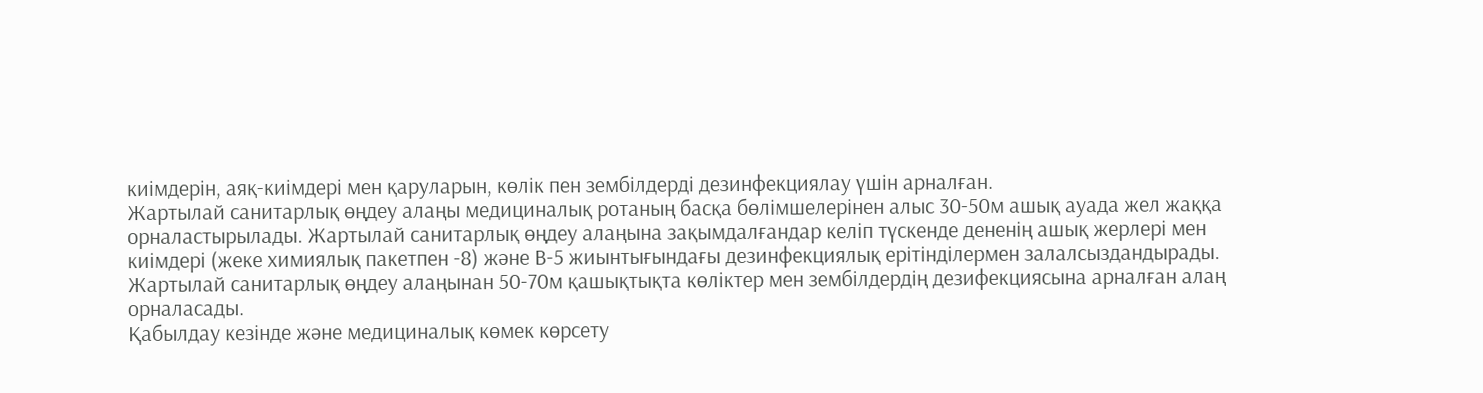киімдерін, аяқ-киімдері мен қаруларын, көлік пен зембілдерді дезинфекциялау үшін арналған.
Жартылай санитарлық өңдеу алаңы медициналық ротаның басқа бөлімшелерінен алыс 30-50м ашық ауада жел жаққа орналастырылады. Жартылай санитарлық өңдеу алаңына зақымдалғандар келіп түскенде дененің ашық жерлері мен киімдері (жеке химиялық пакетпен -8) және В-5 жиынтығындағы дезинфекциялық ерітінділермен залалсыздандырады. Жартылай санитарлық өңдеу алаңынан 50-70м қашықтықта көліктер мен зембілдердің дезифекциясына арналған алаң орналасады.
Қабылдау кезінде және медициналық көмек көрсету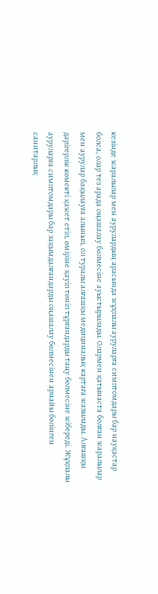кезінде жаралылар мен аурулардың арасында жұқпалы ауруларға симптомдары бар науқастар болса, олар тез арада оңашалау бөлмесіне ауыстырылады. Олармен қатынаста болған жаралылар мен аурулар бақылауға алынып, ол туралы алғашқы медициналық картаға жазылады. Алғашқы дәрігерлік көмекті қажет етіп, өміріне қауіп төніп тұрғандарды таңу бөлмесіне жібереді. Жұқпалы ауруларға симптомдары бар зақымдалғандарды оңашалау бөлмесінен арнайы бөлінген санитарлық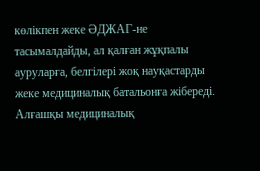көлікпен жеке ӘДЖАГ-не тасымалдайды, ал қалған жұқпалы ауруларға, белгілері жоқ науқастарды жеке медициналық батальонға жібереді. Алғашқы медициналық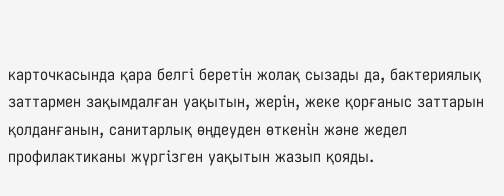карточкасында қара белгі беретін жолақ сызады да, бактериялық заттармен зақымдалған уақытын, жерін, жеке қорғаныс заттарын қолданғанын, санитарлық өңдеуден өткенін және жедел профилактиканы жүргізген уақытын жазып қояды.